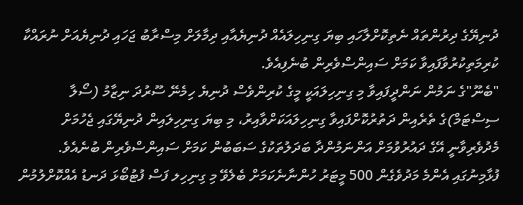ދުނިޔޭގެ ދިރުންތައް ނެތިކޮށްލާހައި ބިޔަ ގިނިހިލައެއް ދުނިޔެއާއި ދިމާލަށް މިސްރާބު ޖަހައި ދުނިޔެއަށް ނުރައްކާ ކުރިމަތިކުރުވާފައިވާ ކަމަށް ސައިންސްވެރިން ބުނެފިއެވެ.
"ބެނޫ"ގެ ނަމުން ނަންދީފައިވާ މި ގިނިހިލައަކީ މީގެ ކުރިންވެސް ދުނިޔެ ހިމެނޭ ސޫރުދަ ނިޒާމު (ސޯލާ ސިސްޓަމް)ގެ ތެރެއިން ދަތުރުކޮށްފައިވާ ގިނިހިލައަކަށްވާއިރު، މި ބިޔަ ގިނިހިލައިން ދުނިޔޭގައި ޖެހުމަށް މެދުވެރިވާނީ އޭގެ ދައުރުވުމަށް އަންނަމުންދާ ބަދަލުތަކުގެ ސަބަބުން ކަމަށް ސައިންސްވެރިން ބުނެއެވެ.
ފުޅާމިނުގައި އެންމެ މަދުވެގެން 500 މީޓަރު ހުންނާނެކަމަށް ބެލެވޭ މި ގިނިހިލ ފަސް ފުޓުބޯޅަ ދަނޑު އެއްކޮށްލުމުން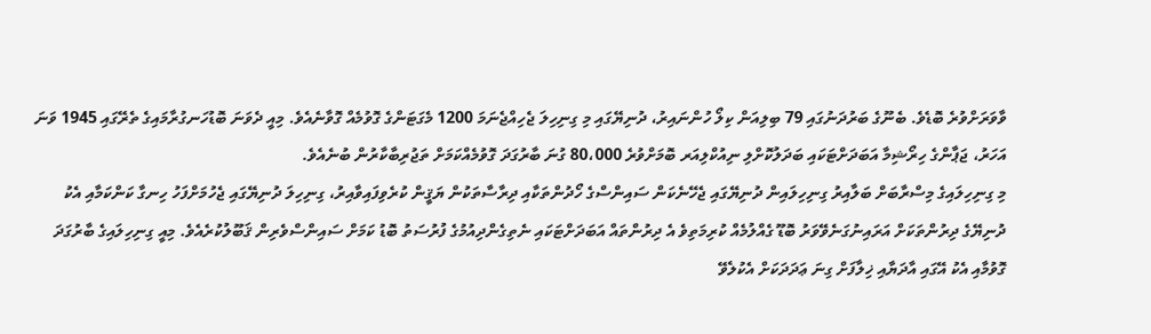ވާވަރަށްވުރެ ބޮޑެވެ. ބެނޫގެ ބަރުދަނުގައި 79 ބިލިއަން ކިލޯ ހުންނައިރު، ދުނިޔޭގައި މި ގިނިހިލަ ޖެހިއްޖެނަމަ 1200 މެގަޓަންގެ ގޮވުމެއް ގޮވާނެއެވެ. މިއީ ދެވަނަ ބޮޑުހަނގުރާމައިގެ ތެރޭގައި 1945 ވަނަ އަހަރު، ޖަޕާންގެ ހިރޯޝިމާ އަބަދަށްޓަކައި ބަދަލުކޮށްލި ނިއުކްލިއަރ ބޮމަށްވުރެ 80،000 ގުނަ ބާރުގަދަ ގޮވުމެއްކަމަށް ތަޖުރިބާކާރުން ބުނެއެވެ.
މި ގިނިހިލައިގެ މިސްރާބަށް ބަލާއިރު ގިނިހިލައިން ދުނިޔޭގައި ޖެހޭނެކަން ސައިންސްގެ ހޯދުންތަކާއި ދިރާސާތަކުން ޔަޤީން ކުރެވިފައިވާއިރު، ގިނިހިލަ ދުނިޔޭގައި ޖެހުމަށްފަހު ހިނގާ ކަންކަމާއި އެކު ދުނިޔޭގެ ދިރުންތަކަށް އަރައިނުގަނެވޭވަރު ބޮޑޫ ގެއްލުމެއް ކުރިމަތިވެ އެ ދިރުންތައް އަބަދަށްޓަކައި ނެތިގެންދިއުމުގެ ފުރުސަތު ބޮޑު ކަމަށް ސައިންސްވެރިން ޤަބޫލުކުރެއެވެ. މިއީ ގިނިހިލައިގެ ބާރުގަދަ ގޮވުމާއި އެކު އޭގައި އާދަޔާއި ޚިލާފަށް ގިނަ ޢަދަދަކަށް އެކުލެވޭ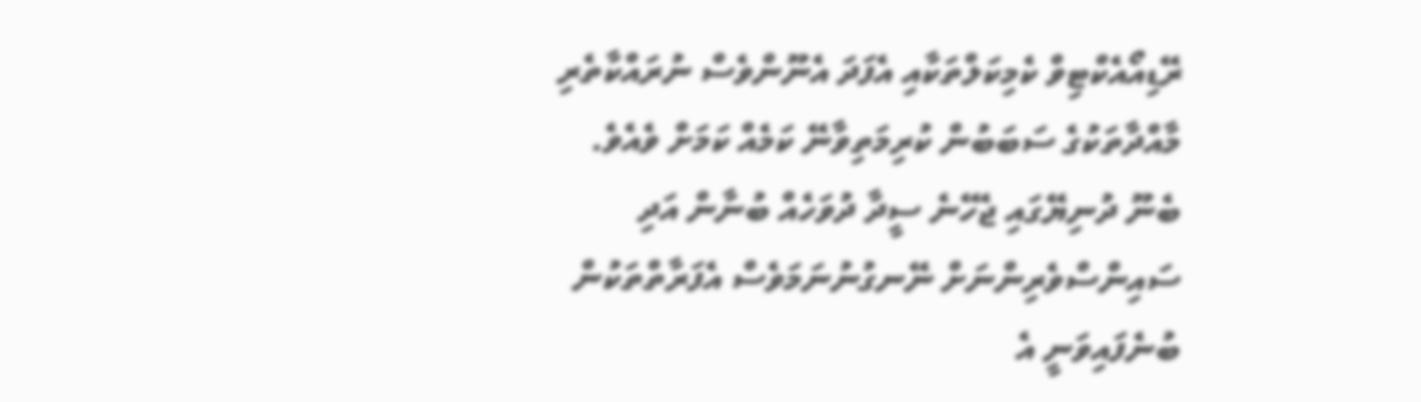ރޭޑިއޯއެކްޓިވް ކެމިކަލްތަކާއި އެފަދަ އެނޫންވެސް ނުރައްކާތެރި މާއްދާތަކުގެ ސަބަބުން ކުރިމަތިވާނޭ ކަމެއް ކަމަށް ވެއެވެ.
ބެނޫ ދުނިޔޭގައި ޖެހޭނެ ސީދާ ދުވަހެއް ބުނާން އަދި ސައިންސްވެރިންނަށް ނޭނގުނުނަމަވެސް އެފަރާތްތަކުން ބުނެފައިވަނީ އެ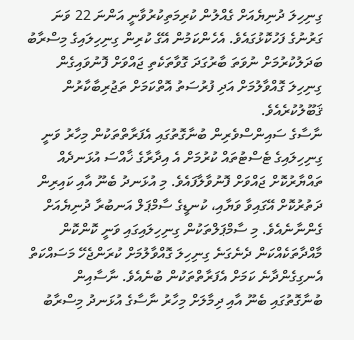ގިނިހިލަ ދުނިޔެއަށް ގެއްލުން ކުރިމަތިކުރުވާނީ އަންނަ 22 ވަނަ ގަރުނުގެ ފަހުކޮޅުގައެވެ. އެހެންކަމުން އޭގެ ކުރިން ގިނިހިލައިގެ މިސްރާބު ބަދަލުކުރުމަށް ނުވަތަ ބާރުގަދަ ގޮވާތަކެތި ޖައްވަށް ފޮނުވައިގެން ގިނިހިލަ ގޮއްވާލުމަށް އަދި ފުރުސަތު އޮތްކަމަށް ތަޖުރިބާކާރުން ޤަބޫލުކުރެއެވެ.
ނާސާގެ ސައިންސްވެރިން ބުނާގޮތުގައި އެފަރާތްތަކުން މިހާރު ވަނީ ގިނިހިލައިގެ ޓެސްޓުތައް ކުރުމަށް އެ އިދާރާގެ ޚާއްސަ އުޅަނދެއް ތައްޔާރުކޮށް ޖައްވަށް ފޮނުވާލާފައެވެ. މި އުޅަނދު ބެނޫ އާއި ކައިރިން ދަތުރުކޮށް އޭގައިވާ ވަޔާއި، ކުނޑީގެ ސާމްޕަލް އަނބުރާ ދުނިޔެއަށް ގެންނާނެއެވެ. މި ސާމްޕަލްތަކުން ގިނިހިލައިގައި ވަނީ ކޮންކޮން މާއްދާތަކެއްކަން ދެނެގަނެ ގިނިހިލަ ގޮއްވާލުމަށް ކުރަންޖެހޭ މަސައްކަތް އެނގިގެންދާނެ ކަމަށް އެފަރާތްތަކުން ބުނެއެވެ. ނާސާއިން ބުނާގޮތުގައި ބެނޫ އާއި ދިމާލަށް މިހާރު ނާސާގެ އުޅަނދު މިސްރާބު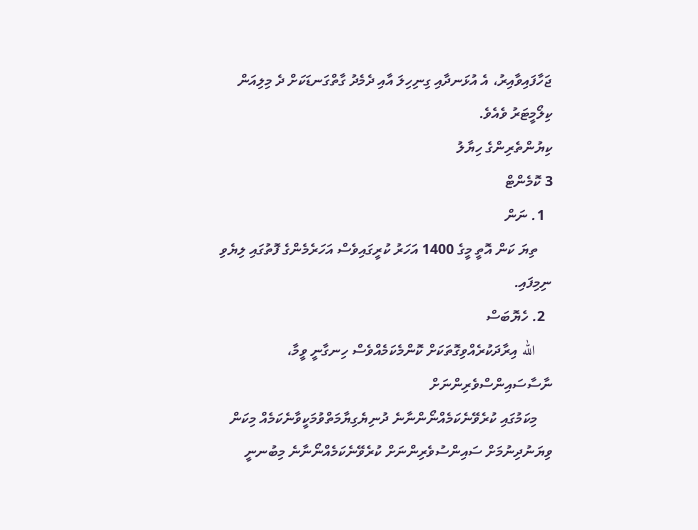ޖަހާފައިވާއިރު، އެ އުޅަނދާއި ގިނިހިލަ އާއި ދެމެދު ގާތްގަނޑަކަށް ދެ މިލިއަން ކިލޯމީޓަރު ވެއެވެ.
ކިޔުންތެރިންގެ ހިޔާލު
3 ކޮމެންޓް
  1. ނަން
    ތިޔަ ކަން އޮތީ މީގެ 1400 އަހަރު ކުރީގައިވެސް އަހަރެމެންގެ ފޮތުގައި ލިޔެވި ނިމިފައި.
  2. ހެޔޮބަސް
    الله އިރާދަކުރެއްވިގޮތަކަށް ކޮންމެކަމެއްވެސް ހިނގާނީ ވީމާ، ނާސާސައިންސްވެރިންނަށް
    މިކަމުގައި ކުރެވޭނެކަމެއްނޯންނާނެ ދުނިޔެގިޔާމަތްވުމަކީވާނެކަމެއް މިކަން ވިޔަނުދިނުމަށް ސައިންސުވެރިންނަށް ކުރެވޭނެކަމެއްނޯނާނެ މިބުނނީ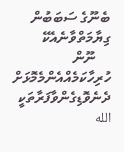ބެނޫގެ ސަބަބުން ގިޔާމަތްވާނެއެކޭ
    ނޫން ހުރިހާކަމެއްއެންމެމޮޅަށް ދެނެވޮޑިގެންވާފަރާތަކީ الله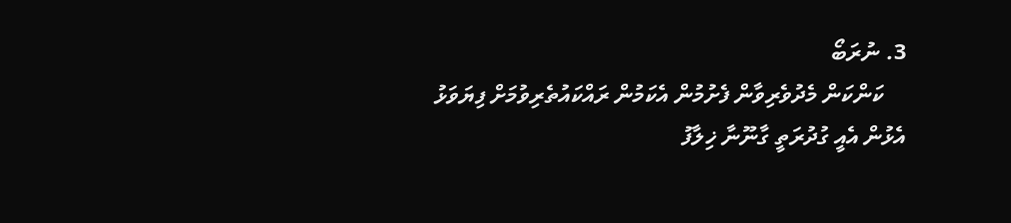3. ނުރަބޯ
    ކަންކަން މެދުވެރިވާން ފެށުމުން އެކަމުން ރައްކައުތެރިވުމަށް ފިޔަވަޅު އެޅުން އެއީ ގުދުރަތީ ގާނޫނާ ޚިލާފު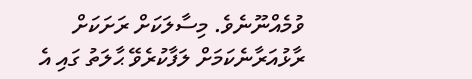ވުމެއްނޫނެވެ. މިސާލަކަށް ރަށަކަށް ރާޅުއަރާނެކަމަށް ލަފާކުރެވޭ ޙާލަތު ގައި އެ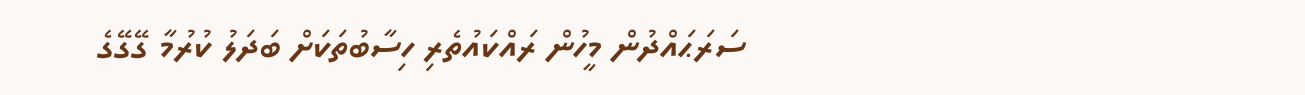ސަރަޙައްދުން މީހުން ރައްކައުތެރި ހިސާބުތަކަށް ބަދަލު ކުރުމާ ގޭގޭގެ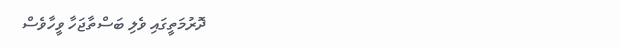ދޮރުމަތީގައި ވެލި ބަސްތާޖަހާ ވީހާވެސް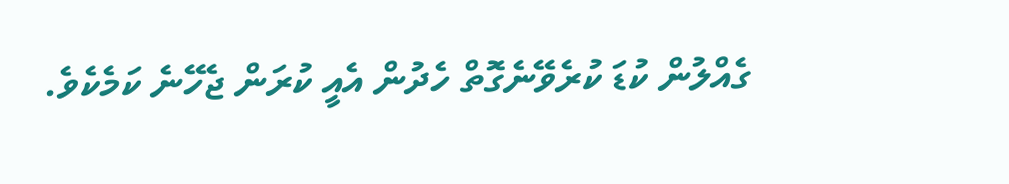ގެއްލުން ކުޑަ ކުރެވޭނެގޮތް ހެދުން އެއީ ކުރަން ޖެހޭނެ ކަމެކެވެ.